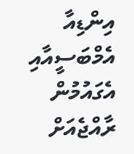އިންޑިއާ އެމްބަސީއާއި އެގައުމުން ރާއްޖެއަށް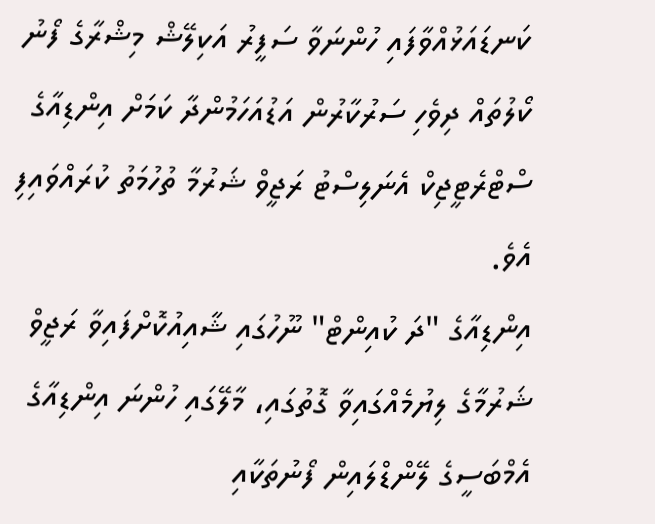ކަނޑައަޅުއްވާފައި ހުންނަވާ ސަފީރު އަކިލޭޝް މިޝްރާގެ ފޯނު ކޯލުތައް ދިވެހި ސަރުކާރުން އަޑުއަހަމުންދާ ކަމަށް އިންޑިއާގެ ސްޓްރެޓީޖިކް އެނަލިސްޓު ރަޖީވް ޝަރުމާ ތުހުމަތު ކުރައްވައިފި އެވެ.
އިންޑިއާގެ "ދަ ކުއިންޓް" ނޫހުގައި ޝާއިއުކޮށްފައިވާ ރަޖީވް ޝަރުމާގެ ލިޔުމެއްގައިވާ ގޮތުގައި، މާލޭގައި ހުންނަ އިންޑިއާގެ އެމްބަސީގެ ލޭންޑްލައިން ފޯނުތަކާއި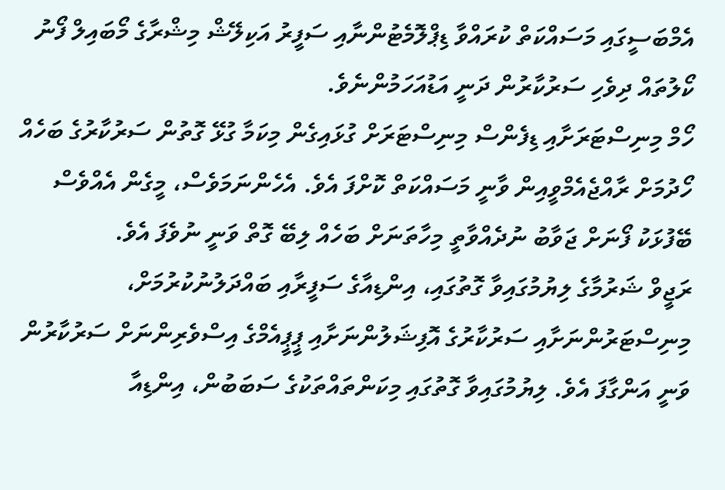އެމްބަސީގައި މަސައްކަތް ކުރައްވާ ޑިޕްލޮމެޓުންނާއި ސަފީރު އަކިލޭޝް މިޝްރާގެ މޯބައިލް ފޯނު ކޯލުތައް ދިވެހި ސަރުކާރުން ދަނީ އަޑުއަހަމުންނެވެ.
ހޯމް މިނިސްޓަރަށާއި ޑިފެންސް މިނިސްޓަރަށް ގުޅައިގެން މިކަމާ ގުޅޭ ގޮތުން ސަރުކާރުގެ ބަހެއް ހޯދުމަށް ރާއްޖެއެމްވީއިން ވާނީ މަސައްކަތް ކޮށްފަ އެވެ. އެހެންނަމަވެސް، މީގެން އެއްވެސް ބޭފުޅަކު ފޯނަށް ޖަވާބު ނުދެއްވާތީ މިހާތަނަށް ބަހެއް ލިބޭ ގޮތް ވަނީ ނުވެފަ އެވެ.
ރަޖީވް ޝަރުމާގެ ލިޔުމުގައިވާ ގޮތުގައި، އިންޑިއާގެ ސަފީރާއި ބައްދަލުނުކުރުމަށް، މިނިސްޓަރުންނަށާއި ސަރުކާރުގެ އޮފިޝަލުންނަށާއި ޕީޕީއެމްގެ އިސްވެރިންނަށް ސަރުކާރުން ވަނީ އަންގާފަ އެވެ. ލިޔުމުގައިވާ ގޮތުގައި މިކަންތައްތަކުގެ ސަބަބުން، އިންޑިއާ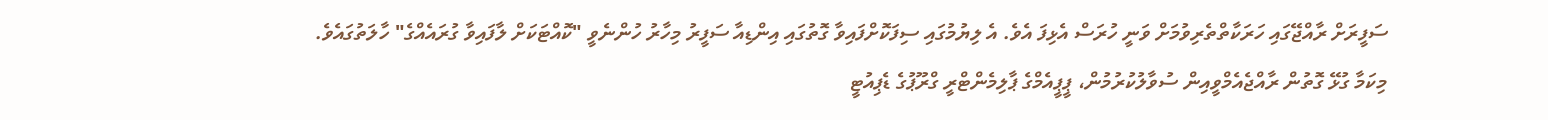ސަފީރަށް ރާއްޖޭގައި ހަރަކާތްތެރިވުމަށް ވަނީ ހުރަސް އެޅިފަ އެވެ. އެ ލިޔުމުގައި ސިފަކޮށްފައިވާ ގޮތުގައި އިންޑިއާ ސަފީރު މިހާރު ހުންނެވީ "ކޮއްޓަކަށް ލާފައިވާ ގުރައެއްގެ" ހާލަތުގައެވެ.
މިކަމާ ގުޅޭ ގޮތުން ރާއްޖެއެމްވީއިން ސުވާލުކުރުމުން، ޕީޕީއެމްގެ ޕާލިމެންޓްރީ ގްރޫޕުގެ ޑެޕިއުޓީ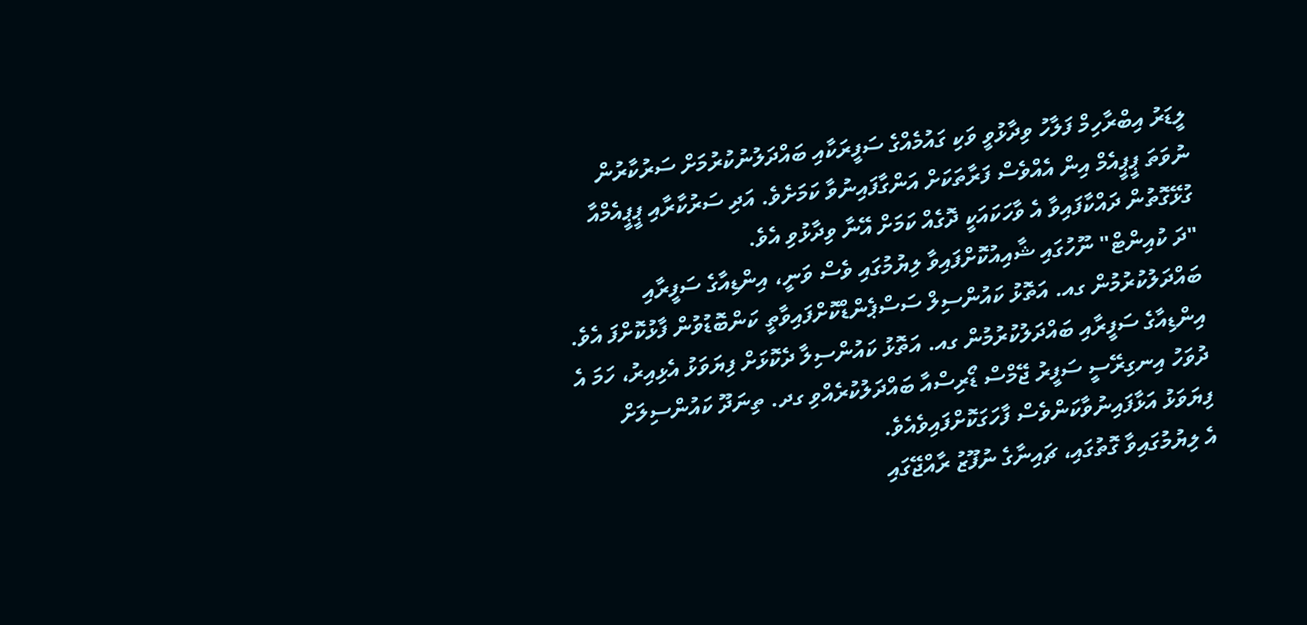ލީޑަރު އިބްރާހިމް ފަލާހު ވިދާޅުވީ ވަކި ގައުމެއްގެ ސަފީރަކާއި ބައްދަލުނުކުރުމަށް ސަރުކާރުން ނުވަތަ ޕީޕީއެމް އިން އެއްވެސް ފަރާތަކަށް އަންގާފައިނުވާ ކަމަށެވެ. އަދި ސަރުކާރާއި ޕީޕީއެމްއާ ގުޅޭގޮތުން ދައްކާފައިވާ އެ ވާހަކައަކީ ދޮގެއް ކަމަށް އޭނާ ވިދާޅުވި އެވެ.
"ދަ ކުއިންޓް" ނޫހުގައި ޝާއިއުކޮށްފައިވާ ލިޔުމުގައި ވެސް ވަނީ، އިންޑިއާގެ ސަފީރާއި ބައްދަލުކުރުމުން ގއ. އަތޮޅު ކައުންސިލް ސަސްޕެންޑްކޮށްފައިވާތީ ކަންބޮޑުވުން ފާޅުކޮށްފަ އެވެ. އިންޑިއާގެ ސަފީރާއި ބައްދަލުކުރުމުން ގއ. އަތޮޅު ކައުންސިލާ ދެކޮޅަށް ފިޔަވަޅު އެޅިއިރު، ހަމަ އެ ދުވަހު އިނގިރޭސީ ސަފީރު ޖޭމްސް ޑޯރިސްއާ ބައްދަލުކުރެއްވި ގދ. ތިނަދޫ ކައުންސިލަށް ފިޔަވަޅު އަޅާފައިނުވާކަންވެސް ފާހަގަކޮށްފައިވެއެވެ.
އެ ލިޔުމުގައިވާ ގޮތުގައި، ޗައިނާގެ ނުފޫޒު ރާއްޖޭގައި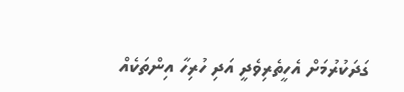ގަދަކުރުމަށް އެހީތެރިވެދީ އަދި ހުރިހާ އިންތަކެއް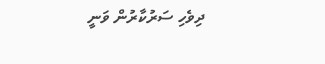ދިވެހި ސަރުކާރުން ވަނީ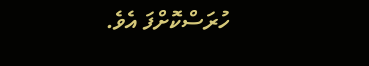ހުރަސްކޮށްފަ އެވެ.